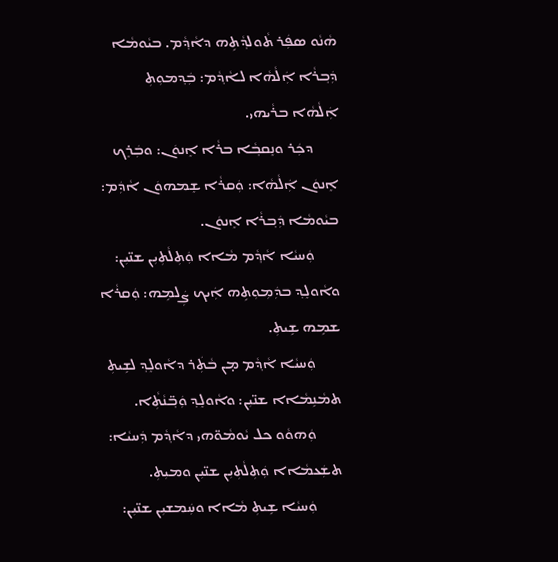ܗܵܢܵܘ ܣܦܲܪ ܬܵܘܠܕ݂ܵܬܹܗ ܕܐܵܕ݂ܵܡ. ܒܝܵܘܡܵܐ ܕܲܒ݂ܪܵܐ ܐܲܠܵܗܵܐ ܠܐܵܕ݂ܵܡ: ܒܲܕ݂ܡܘܼܬܼ ܐܲܠܵܗܵܐ ܒܪܵܝܗܝ.
       ܕܟܲܪ ܘܢܸܩܒ݂ܵܐ ܒܪܵܐ ܐܸܢܘܿܢ: ܘܒܲܪܸܟ ܐܸܢܘܿܢ ܐܲܠܵܗܵܐ: ܘܲܩܪܵܐ ܫܸܡܗܘܿܢ ܐܵܕܲܡ: ܒܝܵܘܡܵܐ ܕܲܒ݂ܪܵܐ ܐܸܢܘܿܢ.
       ܘܲܚܝܵܐ ܐܵܕ݂ܵܡ ܡܵܐܐ ܘܲܬܼܠܵܬܼܝܼܢ ܫܢ̈ܝܼܢ: ܘܐܵܘܠܸܕ݂ ܒܕܲܡܼܘܼܬܹܗ ܐܲܝܟ ܨܲܠܡܹܗ: ܘܲܩܪܵܐ ܫܡܹܗ ܫܹܝܬܼ.
       ܘܲܚܝܵܐ ܐܵܕ݂ܵܡ ܡ̣ܢ ܒܵܬܲܪ ܕܐܵܘܠܸܕ݂ ܠܫܹܝܬܼ ܬܡܵܢܹܡܵܐܐ ܫܢ̈ܝܼܢ: ܘܐܵܘܠܸܕ݂ ܘܲܒ݂̈ܢܵܬܼܵܐ.
       ܘܲܗܘܵܘ ܟܠ ܝܵܘܡܵܘ̈ܗܝ ܕܐܵܕ݂ܵܡ ܕܲܚܝܵܐ: ܬܫܲܥܡܵܐܐ ܘܲܬܼܠܵܬܼܝܼܢ ܫܢ̈ܝܼܢ ܘܡܝܼܬܼ.
       ܘܲܚܝܵܐ ܫܹܝܬܼ ܡܵܐܐ ܘܚܲܡܫܝܼܢ ܫܢ̈ܝܼܢ: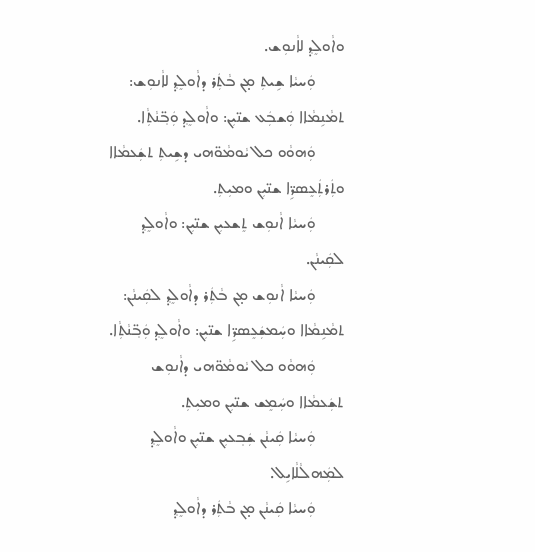ܘܐܵܘܠܸܕ݂ ܠܐܵܢܘܼܫ.
       ܘܲܚܝܵܐ ܫܹܝܬܼ ܡ̣ܢ ܒܵܬܲܪ ܕܐܵܘܠܸܕ݂ ܠܐܵܢܘܼܫ: ܬܡܵܢܹܡܵܐܐ ܘܲܫܒܲܥ ܫܢ̈ܝܼܢ: ܘܐܵܘܠܸܕ݂ ܘܲܒ݂̈ܢܵܬܼܵܐ.
       ܘܲܗܘܵܘ ܟܠ ܝܵܘܡܵܘ̈ܗܝ ܕܫܹܝܬܼ ܬܫܲܥܡܵܐܐ ܘܬܲܪܬܲܥܸܣܪܹ̈ܐ ܫܢ̈ܝܼܢ ܘܡܝܼܬܼ.
       ܘܲܚܝܵܐ ܐܵܢܘܼܫ ܬܸܫܥܝܼܢ ܫܢ̈ܝܼܢ: ܘܐܵܘܠܸܕ݂ ܠܩܲܝܢܵܢ.
       ܘܲܚܝܵܐ ܐܵܢܘܼܫ ܡ̣ܢ ܒܵܬܲܪ ܕܐܵܘܠܸܕ݂ ܠܩܲܝܢܵܢ: ܬܡܵܢܹܡܵܐܐ ܘܚܲܡܫܲܥܸܣܪܹ̈ܐ ܫܢ̈ܝܼܢ: ܘܐܵܘܠܸܕ݂ ܘܲܒ݂̈ܢܵܬܼܵܐ.
       ܘܲܗܘܵܘ ܟܠ ܝܵܘܡܵܘ̈ܗܝ ܕܐܵܢܘܼܫ ܬܫܲܥܡܵܐܐ ܘܚܲܡܸܫ ܫܢ̈ܝܼܢ ܘܡܝܼܬܼ.
       ܘܲܚܝܵܐ ܩܲܝܢܵܢ ܫܲܒ݂ܥܝܼܢ ܫܢ̈ܝܼܢ ܘܐܵܘܠܸܕ݂ ܠܡܲܗܠܵܠܵܐܝܹܠ.
       ܘܲܚܝܵܐ ܩܲܝܢܵܢ ܡ̣ܢ ܒܵܬܲܪ ܕܐܵܘܠܸܕ݂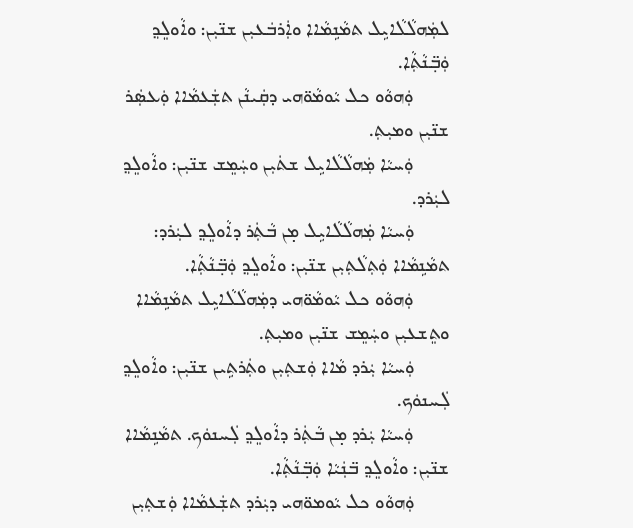ܠܡܲܗܠܵܠܵܐܝܹܠ ܬܡܵܢܹܡܵܐܐ ܘܐܲܪܒܿܥܝܼܢ ܫܢ̈ܝܼܢ: ܘܐܵܘܠܸܕ݂ ܘܲܒ݂̈ܢܵܬܼܵܐ.
       ܘܲܗܘܵܘ ܟܠ ܝܵܘܡܵܘ̈ܗܝ ܕܩܲܝܢܵܢ ܬܫܲܥܡܵܐܐ ܘܲܥܣܲܪ ܫܢ̈ܝܼܢ ܘܡܝܼܬܼ.
       ܘܲܚܝܵܐ ܡܲܗܠܵܠܵܐܝܹܠ ܫܬܿܝܼܢ ܘܚܲܡܸܫ ܫܢ̈ܝܼܢ: ܘܐܵܘܠܸܕ݂ ܠܝܲܪܕ.
       ܘܲܚܝܵܐ ܡܲܗܠܵܠܵܐܝܹܠ ܡ̣ܢ ܒܵܬܲܪ ܕܐܵܘܠܸܕ݂ ܠܝܲܪܕ: ܬܡܵܢܹܡܵܐܐ ܘܲܬܼܠܵܬܼܝܼܢ ܫܢ̈ܝܼܢ: ܘܐܵܘܠܸܕ݂ ܘܲܒ݂̈ܢܵܬܼܵܐ.
       ܘܲܗܘܵܘ ܟܠ ܝܵܘܡܵܘ̈ܗܝ ܕܡܲܗܠܵܠܵܐܝܹܠ ܬܡܵܢܹܡܵܐܐ ܘܬܸܫܥܝܼܢ ܘܚܲܡܸܫ ܫܢ̈ܝܼܢ ܘܡܝܼܬܼ.
       ܘܲܚܝܵܐ ܝܲܪܕ ܡܵܐܐ ܘܲܫܬܼܝܼܢ ܘܬܲܪܬܹܝܢ ܫܢ̈ܝܼܢ: ܘܐܵܘܠܸܕ݂ ܠܲܚܢܘܿܟ.
       ܘܲܚܝܵܐ ܝܲܪܕ ܡ̣ܢ ܒܵܬܲܪ ܕܐܵܘܠܸܕ݂ ܠܲܚܢܘܿܟ. ܬܡܵܢܹܡܵܐܐ ܫܢ̈ܝܼܢ: ܘܐܵܘܠܸܕ݂ ܒ̈ܢܲܝܵܐ ܘܲܒ݂̈ܢܵܬܼܵܐ.
       ܘܲܗܘܵܘ ܟܠ ܝܵܘܡܘ̈ܗܝ ܕܝܲܪܕ ܬܫܲܥܡܵܐܐ ܘܲܫܬܼܝܼܢ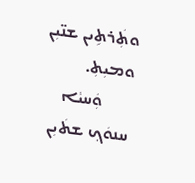ܘܬܲܪܬܹܝܢ ܫܢ̈ܝܼܢ ܘܡܝܼܬܼ.
       ܘܲܚܝܵܐ ܚܢܘܿܟ݂ ܫܬܿܝܼܢ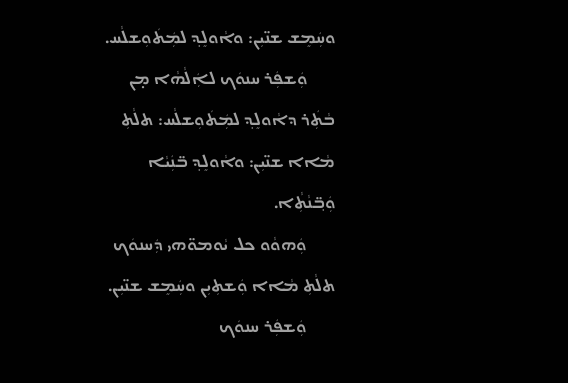ܘܚܲܡܸܫ ܫܢ̈ܝܼܢ: ܘܐܵܘܠܸܕ݂ ܠܡܲܬܿܘܼܫܠܵܚ.
       ܘܲܫܦܲܪ ܚܢܘܿܟ ܠܐܲܠܵܗܵܐ ܡ̣ܢ ܒܵܬܲܪ ܕܐܵܘܠܸܕ݂ ܠܡܲܬܿܘܼܫܠܵܚ: ܬܠܵܬܼ ܡܵܐܐ ܫܢ̈ܝܼܢ: ܘܐܵܘܠܸܕ݂ ܒ̈ܢܲܝܵܐ ܘܲܒ݂̈ܢܵܬܼܵܐ.
       ܘܲܗܘܵܘ ܟܠ ܝܵܘܡܘ̈ܗܝ ܕܲܚܢܘܿܟ ܬܠܵܬܼ ܡܵܐܐ ܘܲܫܬܼܝܼܢ ܘܚܲܡܸܫ ܫܢ̈ܝܼܢ.
       ܘܲܫܦܲܪ ܚܢܘܿܟ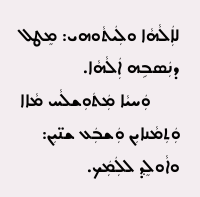ܠܐܲܠܵܗܵܐ ܘܠܲܝܬܵܘܗܝ: ܡܸܛܠ ܕܢܲܣܒܹܗ ܐܲܠܵܗܵܐ.
       ܘܲܚܝܵܐ ܡܲܬܿܘܼܫܠܵܚ ܡܵܐܐ ܘܲܬܼܡܵܢܐܝܼܢ ܘܲܫܒܲܥ ܫܢ̈ܝܼܢ: ܘܐܵܘܠܸܕ݂ ܠܠܲܡܲܟ.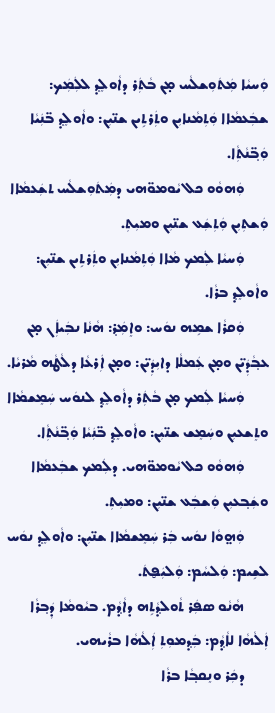ܘܲܚܝܵܐ ܡܲܬܿܘܼܫܠܵܚ ܡ̣ܢ ܒܵܬܲܪ ܕܐܵܘܠܸܕ݂ ܠܠܲܡܲܟ: ܫܒܲܥܡܵܐܐ ܘܲܬܼܡܵܢܐܝܼܢ ܘܬܲܪܬܹܝܢ ܫܢ̈ܝܼܢ: ܘܐܵܘܠܸܕ݂ ܒ̈ܢܲܝܵܐ ܘܲܒ݂̈ܢܵܬܼܵܐ.
       ܘܲܗܘܵܘ ܟܠ ܝܵܘܡܘ̈ܗܝ ܕܡܲܬܿܘܼܫܠܵܚ ܬܫܲܥܡܵܐܐ ܘܲܫܬܼܝܼܢ ܘܲܬܼܫܲܥ ܫܢ̈ܝܼܢ ܘܡܝܼܬܼ.
       ܘܲܚܝܵܐ ܠܲܡܟ ܡܵܐܐ ܘܲܬܼܡܵܢܐܝܼܢ ܘܬܲܪܬܹܝܢ ܫܢ̈ܝܼܢ: ܘܐܵܘܠܸܕ݂ ܒܪܵܐ.
       ܘܲܩܪܵܐ ܫܡܹܗ ܢܘܿܚ: ܘܐܸܡܲܪ݂: ܗܵܢܵܐ ܢܒܲܝܐܲܢ ܡ̣ܢ ܥܒ݂ܵܕܲܝ̈ܢ ܘܡ̣ܢ ܥܲܡܠܵܐ ܕܐܝܼܕܲܝ̈ܢ: ܘܡ̣ܢ ܐܲܪܥܵܐ ܕܠܵܛܵܗ ܡܵܪܝܵܐ.
       ܘܲܚܝܵܐ ܠܲܡܟ ܡ̣ܢ ܒܵܬܲܪ ܕܐܵܘܠܸܕ݂ ܠܢܘܿܚ ܚܲܡܸܫܡܵܐܐ ܘܬܸܫܥܝܼܢ ܘܚܲܡܸܫ ܫܢ̈ܝܼܢ: ܘܐܵܘܠܸܕ݂ ܒ̈ܢܲܝܵܐ ܘܲܒ݂̈ܢܵܬܼܵܐ.
       ܘܲܗܘܵܘ ܟܠ ܝܵܘܡܘ̈ܗܝ. ܕܠܲܡܟ ܫܒܲܥܡܵܐܐ ܘܫܲܒ݂ܥܝܼܢ ܘܲܫܒܲܥ ܫܢ̈ܝܼܢ: ܘܡܝܼܬܼ.
       ܘܲܗ̤ܘܵܐ ܢܘܿܚ ܒܲܪ ܚܲܡܸܫܡܵܐܐ ܫܢ̈ܝܼܢ: ܘܐܵܘܠܸܕ݂ ܢܘܿܚ ܠܫܹܝܡ: ܘܲܠܚܵܡ: ܘܲܠܝܲܦ̮ܬܿ.
       ܗܵܢܵܘ ܣܦܲܪ ܬܵܘܠܕ݂ܵܬܹܗ ܕܐܵܕ݂ܵܡ. ܒܝܵܘܡܵܐ ܕܲܒ݂ܪܵܐ ܐܲܠܵܗܵܐ ܠܐܵܕ݂ܵܡ: ܒܲܕ݂ܡܘܼܬܼ ܐܲܠܵܗܵܐ ܒܪܵܝܗܝ.
       ܕܟܲܪ ܘܢܸܩܒ݂ܵܐ ܒܪܵܐ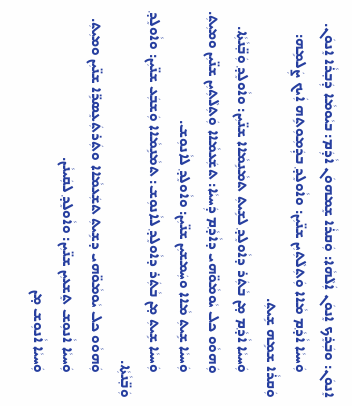ܐܸܢܘܿܢ: ܘܒܲܪܸܟ ܐܸܢܘܿܢ ܐܲܠܵܗܵܐ: ܘܲܩܪܵܐ ܫܸܡܗܘܿܢ ܐܵܕܲܡ: ܒܝܵܘܡܵܐ ܕܲܒ݂ܪܵܐ ܐܸܢܘܿܢ.
       ܘܲܚܝܵܐ ܐܵܕ݂ܵܡ ܡܵܐܐ ܘܲܬܼܠܵܬܼܝܼܢ ܫܢ̈ܝܼܢ: ܘܐܵܘܠܸܕ݂ ܒܕܲܡܼܘܼܬܹܗ ܐܲܝܟ ܨܲܠܡܹܗ: ܘܲܩܪܵܐ ܫܡܹܗ ܫܹܝܬܼ.
       ܘܲܚܝܵܐ ܐܵܕ݂ܵܡ ܡ̣ܢ ܒܵܬܲܪ ܕܐܵܘܠܸܕ݂ ܠܫܹܝܬܼ ܬܡܵܢܹܡܵܐܐ ܫܢ̈ܝܼܢ: ܘܐܵܘܠܸܕ݂ ܘܲܒ݂̈ܢܵܬܼܵܐ.
       ܘܲܗܘܵܘ ܟܠ ܝܵܘܡܵܘ̈ܗܝ ܕܐܵܕ݂ܵܡ ܕܲܚܝܵܐ: ܬܫܲܥܡܵܐܐ ܘܲܬܼܠܵܬܼܝܼܢ ܫܢ̈ܝܼܢ ܘܡܝܼܬܼ.
       ܘܲܚܝܵܐ ܫܹܝܬܼ ܡܵܐܐ ܘܚܲܡܫܝܼܢ ܫܢ̈ܝܼܢ: ܘܐܵܘܠܸܕ݂ ܠܐܵܢܘܼܫ.
       ܘܲܚܝܵܐ ܫܹܝܬܼ ܡ̣ܢ ܒܵܬܲܪ ܕܐܵܘܠܸܕ݂ ܠܐܵܢܘܼܫ: ܬܡܵܢܹܡܵܐܐ ܘܲܫܒܲܥ ܫܢ̈ܝܼܢ: ܘܐܵܘܠܸܕ݂ ܘܲܒ݂̈ܢܵܬܼܵܐ.
       ܘܲܗܘܵܘ ܟܠ ܝܵܘܡܵܘ̈ܗܝ ܕܫܹܝܬܼ ܬܫܲܥܡܵܐܐ ܘܬܲܪܬܲܥܸܣܪܹ̈ܐ ܫܢ̈ܝܼܢ ܘܡܝܼܬܼ.
       ܘܲܚܝܵܐ ܐܵܢܘܼܫ ܬܸܫܥܝܼܢ ܫܢ̈ܝܼܢ: ܘܐܵܘܠܸܕ݂ ܠܩܲܝܢܵܢ.
       ܘܲܚܝܵܐ ܐܵܢܘܼܫ ܡ̣ܢ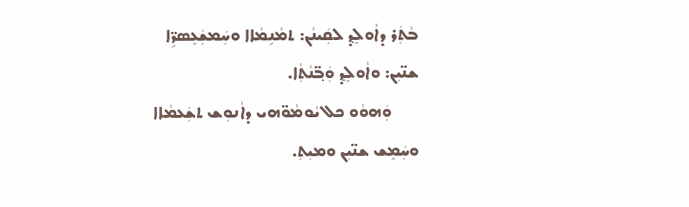ܒܵܬܲܪ ܕܐܵܘܠܸܕ݂ ܠܩܲܝܢܵܢ: ܬܡܵܢܹܡܵܐܐ ܘܚܲܡܫܲܥܸܣܪܹ̈ܐ ܫܢ̈ܝܼܢ: ܘܐܵܘܠܸܕ݂ ܘܲܒ݂̈ܢܵܬܼܵܐ.
       ܘܲܗܘܵܘ ܟܠ ܝܵܘܡܵܘ̈ܗܝ ܕܐܵܢܘܼܫ ܬܫܲܥܡܵܐܐ ܘܚܲܡܸܫ ܫܢ̈ܝܼܢ ܘܡܝܼܬܼ.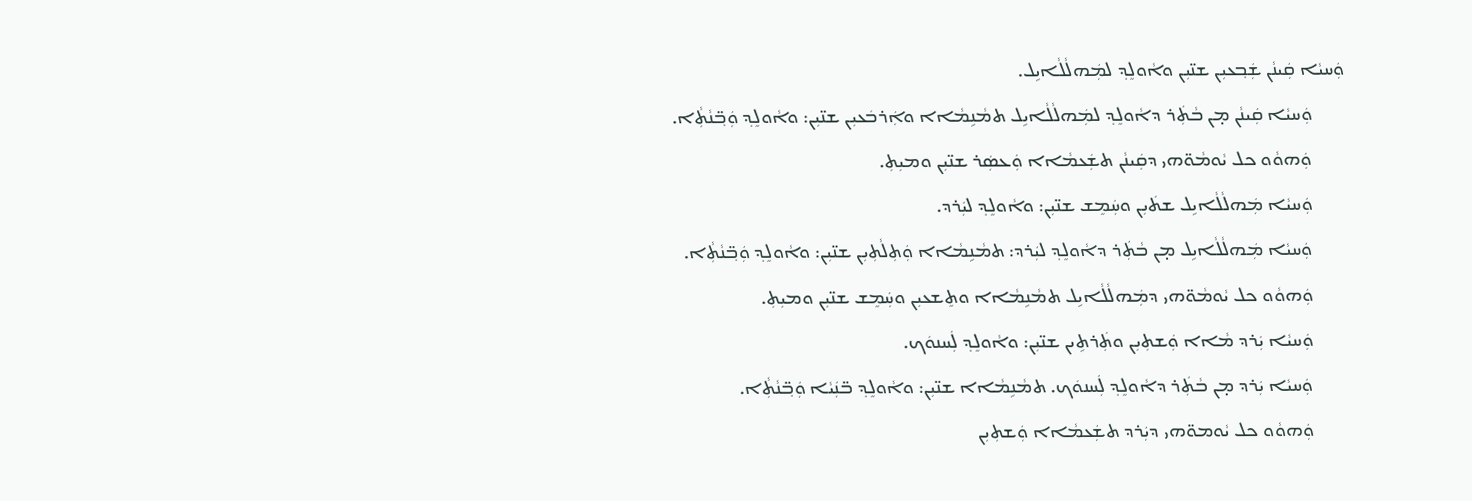ܘܲܚܝܵܐ ܩܲܝܢܵܢ ܫܲܒ݂ܥܝܼܢ ܫܢ̈ܝܼܢ ܘܐܵܘܠܸܕ݂ ܠܡܲܗܠܵܠܵܐܝܹܠ.
       ܘܲܚܝܵܐ ܩܲܝܢܵܢ ܡ̣ܢ ܒܵܬܲܪ ܕܐܵܘܠܸܕ݂ ܠܡܲܗܠܵܠܵܐܝܹܠ ܬܡܵܢܹܡܵܐܐ ܘܐܲܪܒܿܥܝܼܢ ܫܢ̈ܝܼܢ: ܘܐܵܘܠܸܕ݂ ܘܲܒ݂̈ܢܵܬܼܵܐ.
       ܘܲܗܘܵܘ ܟܠ ܝܵܘܡܵܘ̈ܗܝ ܕܩܲܝܢܵܢ ܬܫܲܥܡܵܐܐ ܘܲܥܣܲܪ ܫܢ̈ܝܼܢ ܘܡܝܼܬܼ.
       ܘܲܚܝܵܐ ܡܲܗܠܵܠܵܐܝܹܠ ܫܬܿܝܼܢ ܘܚܲܡܸܫ ܫܢ̈ܝܼܢ: ܘܐܵܘܠܸܕ݂ ܠܝܲܪܕ.
       ܘܲܚܝܵܐ ܡܲܗܠܵܠܵܐܝܹܠ ܡ̣ܢ ܒܵܬܲܪ ܕܐܵܘܠܸܕ݂ ܠܝܲܪܕ: ܬܡܵܢܹܡܵܐܐ ܘܲܬܼܠܵܬܼܝܼܢ ܫܢ̈ܝܼܢ: ܘܐܵܘܠܸܕ݂ ܘܲܒ݂̈ܢܵܬܼܵܐ.
       ܘܲܗܘܵܘ ܟܠ ܝܵܘܡܵܘ̈ܗܝ ܕܡܲܗܠܵܠܵܐܝܹܠ ܬܡܵܢܹܡܵܐܐ ܘܬܸܫܥܝܼܢ ܘܚܲܡܸܫ ܫܢ̈ܝܼܢ ܘܡܝܼܬܼ.
       ܘܲܚܝܵܐ ܝܲܪܕ ܡܵܐܐ ܘܲܫܬܼܝܼܢ ܘܬܲܪܬܹܝܢ ܫܢ̈ܝܼܢ: ܘܐܵܘܠܸܕ݂ ܠܲܚܢܘܿܟ.
       ܘܲܚܝܵܐ ܝܲܪܕ ܡ̣ܢ ܒܵܬܲܪ ܕܐܵܘܠܸܕ݂ ܠܲܚܢܘܿܟ. ܬܡܵܢܹܡܵܐܐ ܫܢ̈ܝܼܢ: ܘܐܵܘܠܸܕ݂ ܒ̈ܢܲܝܵܐ ܘܲܒ݂̈ܢܵܬܼܵܐ.
       ܘܲܗܘܵܘ ܟܠ ܝܵܘܡܘ̈ܗܝ ܕܝܲܪܕ ܬܫܲܥܡܵܐܐ ܘܲܫܬܼܝܼܢ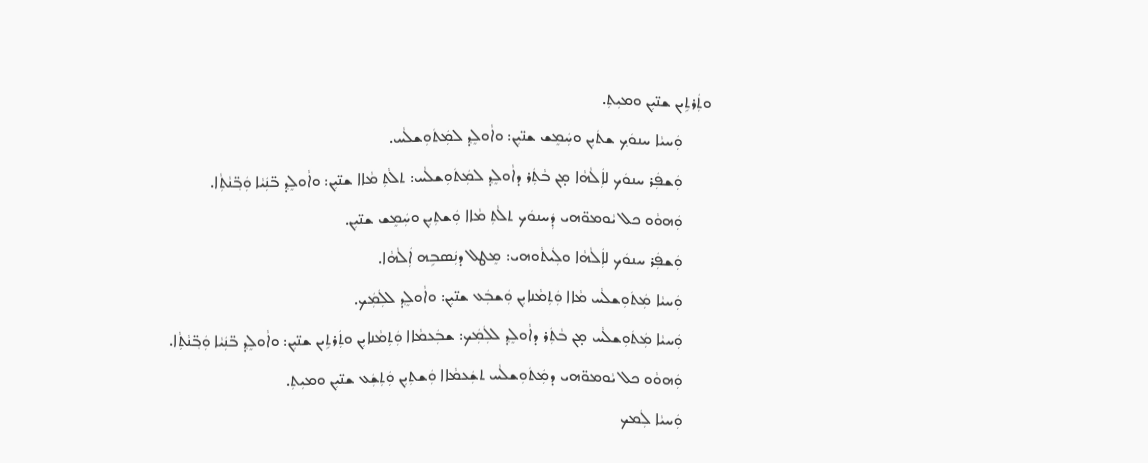ܘܬܲܪܬܹܝܢ ܫܢ̈ܝܼܢ ܘܡܝܼܬܼ.
       ܘܲܚܝܵܐ ܚܢܘܿܟ݂ ܫܬܿܝܼܢ ܘܚܲܡܸܫ ܫܢ̈ܝܼܢ: ܘܐܵܘܠܸܕ݂ ܠܡܲܬܿܘܼܫܠܵܚ.
       ܘܲܫܦܲܪ ܚܢܘܿܟ ܠܐܲܠܵܗܵܐ ܡ̣ܢ ܒܵܬܲܪ ܕܐܵܘܠܸܕ݂ ܠܡܲܬܿܘܼܫܠܵܚ: ܬܠܵܬܼ ܡܵܐܐ ܫܢ̈ܝܼܢ: ܘܐܵܘܠܸܕ݂ ܒ̈ܢܲܝܵܐ ܘܲܒ݂̈ܢܵܬܼܵܐ.
       ܘܲܗܘܵܘ ܟܠ ܝܵܘܡܘ̈ܗܝ ܕܲܚܢܘܿܟ ܬܠܵܬܼ ܡܵܐܐ ܘܲܫܬܼܝܼܢ ܘܚܲܡܸܫ ܫܢ̈ܝܼܢ.
       ܘܲܫܦܲܪ ܚܢܘܿܟ ܠܐܲܠܵܗܵܐ ܘܠܲܝܬܵܘܗܝ: ܡܸܛܠ ܕܢܲܣܒܹܗ ܐܲܠܵܗܵܐ.
       ܘܲܚܝܵܐ ܡܲܬܿܘܼܫܠܵܚ ܡܵܐܐ ܘܲܬܼܡܵܢܐܝܼܢ ܘܲܫܒܲܥ ܫܢ̈ܝܼܢ: ܘܐܵܘܠܸܕ݂ ܠܠܲܡܲܟ.
       ܘܲܚܝܵܐ ܡܲܬܿܘܼܫܠܵܚ ܡ̣ܢ ܒܵܬܲܪ ܕܐܵܘܠܸܕ݂ ܠܠܲܡܲܟ: ܫܒܲܥܡܵܐܐ ܘܲܬܼܡܵܢܐܝܼܢ ܘܬܲܪܬܹܝܢ ܫܢ̈ܝܼܢ: ܘܐܵܘܠܸܕ݂ ܒ̈ܢܲܝܵܐ ܘܲܒ݂̈ܢܵܬܼܵܐ.
       ܘܲܗܘܵܘ ܟܠ ܝܵܘܡܘ̈ܗܝ ܕܡܲܬܿܘܼܫܠܵܚ ܬܫܲܥܡܵܐܐ ܘܲܫܬܼܝܼܢ ܘܲܬܼܫܲܥ ܫܢ̈ܝܼܢ ܘܡܝܼܬܼ.
       ܘܲܚܝܵܐ ܠܲܡܟ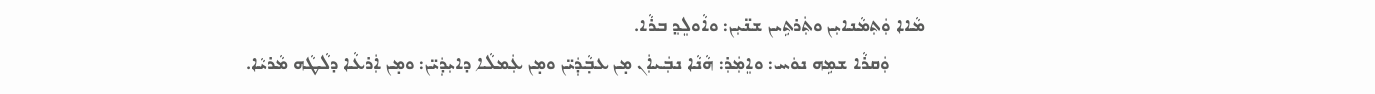ܡܵܐܐ ܘܲܬܼܡܵܢܐܝܼܢ ܘܬܲܪܬܹܝܢ ܫܢ̈ܝܼܢ: ܘܐܵܘܠܸܕ݂ ܒܪܵܐ.
       ܘܲܩܪܵܐ ܫܡܹܗ ܢܘܿܚ: ܘܐܸܡܲܪ݂: ܗܵܢܵܐ ܢܒܲܝܐܲܢ ܡ̣ܢ ܥܒ݂ܵܕܲܝ̈ܢ ܘܡ̣ܢ ܥܲܡܠܵܐ ܕܐܝܼܕܲܝ̈ܢ: ܘܡ̣ܢ ܐܲܪܥܵܐ ܕܠܵܛܵܗ ܡܵܪܝܵܐ.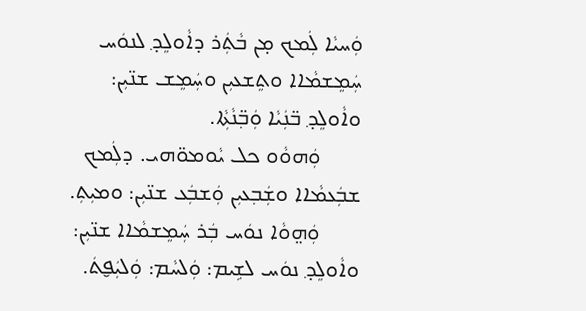ܘܲܚܝܵܐ ܠܲܡܟ ܡ̣ܢ ܒܵܬܲܪ ܕܐܵܘܠܸܕ݂ ܠܢܘܿܚ ܚܲܡܸܫܡܵܐܐ ܘܬܸܫܥܝܼܢ ܘܚܲܡܸܫ ܫܢ̈ܝܼܢ: ܘܐܵܘܠܸܕ݂ ܒ̈ܢܲܝܵܐ ܘܲܒ݂̈ܢܵܬܼܵܐ.
       ܘܲܗܘܵܘ ܟܠ ܝܵܘܡܘ̈ܗܝ. ܕܠܲܡܟ ܫܒܲܥܡܵܐܐ ܘܫܲܒ݂ܥܝܼܢ ܘܲܫܒܲܥ ܫܢ̈ܝܼܢ: ܘܡܝܼܬܼ.
       ܘܲܗ̤ܘܵܐ ܢܘܿܚ ܒܲܪ ܚܲܡܸܫܡܵܐܐ ܫܢ̈ܝܼܢ: ܘܐܵܘܠܸܕ݂ ܢܘܿܚ ܠܫܹܝܡ: ܘܲܠܚܵܡ: ܘܲܠܝܲܦ̮ܬܿ.